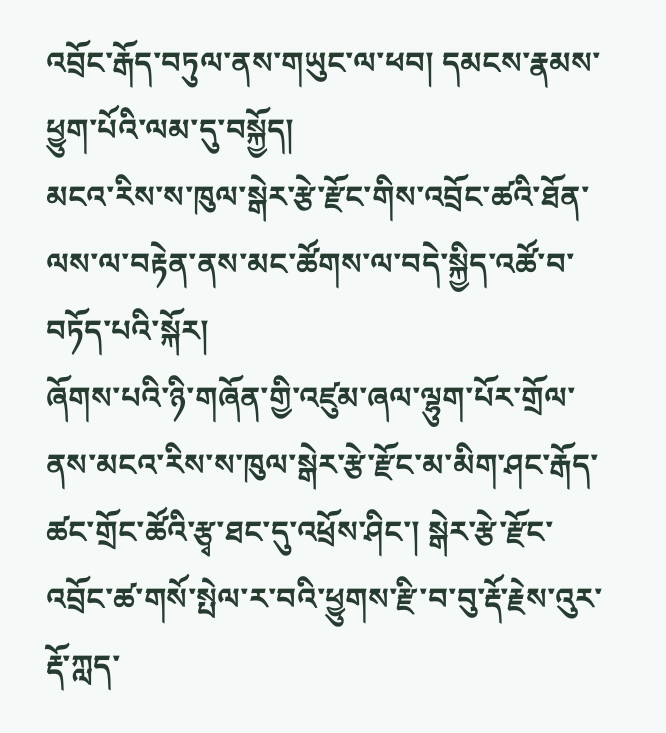འབྲོང་རྒོད་བཏུལ་ནས་གཡུང་ལ་ཕབ། དམངས་རྣམས་ཕྱུག་པོའི་ལམ་དུ་བསྐྱོད།
མངའ་རིས་ས་ཁུལ་སྒེར་རྩེ་རྫོང་གིས་འབྲོང་ཚའི་ཐོན་ལས་ལ་བརྟེན་ནས་མང་ཚོགས་ལ་བདེ་སྐྱིད་འཚོ་བ་བཏོད་པའི་སྐོར།
ཞོགས་པའི་ཉི་གཞོན་གྱི་འཛུམ་ཞལ་ལྷུག་པོར་གྲོལ་ནས་མངའ་རིས་ས་ཁུལ་སྒེར་རྩེ་རྫོང་མ་མིག་ཤང་རྒོད་ཚང་གྲོང་ཚོའི་རྩྭ་ཐང་དུ་འཕྲོས་ཤིང་། སྒེར་རྩེ་རྫོང་འབྲོང་ཚ་གསོ་སྤེལ་ར་བའི་ཕྱུགས་རྫི་བ་བུ་རྡོ་རྗེས་འུར་རྡོ་ཀླད་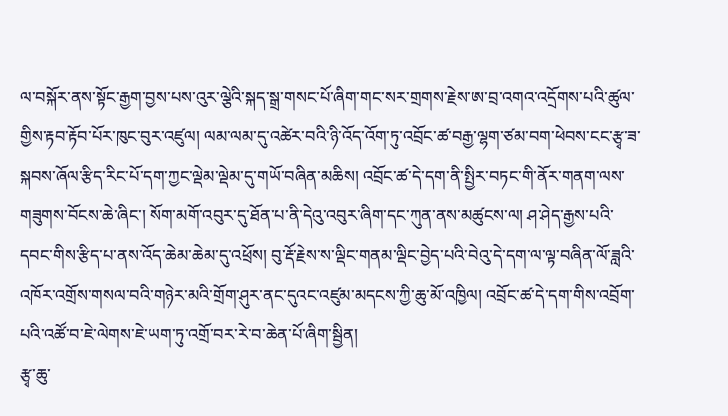ལ་བསྐོར་ནས་སྟོང་རྒྱག་བྱས་པས་འུར་ལྕེའི་སྐད་སྒྲ་གསང་པོ་ཞིག་གང་སར་གྲགས་རྗེས་ཨ་བྲ་འགའ་འདྲོགས་པའི་ཚུལ་གྱིས་རྟབ་རྟོབ་པོར་ཁུང་བུར་འཛུལ། ལམ་ལམ་དུ་འཚེར་བའི་ཉི་འོད་འོག་ཏུ་འབྲོང་ཚ་བརྒྱ་ལྷག་ཙམ་བག་ཕེབས་ངང་རྩྭ་ཟ་སྐབས་ཞོལ་རྩིད་རིང་པོ་དག་ཀྱང་ལྡེམ་ལྡེམ་དུ་གཡོ་བཞིན་མཆིས། འབྲོང་ཚ་དེ་དག་ནི་སྤྱིར་བཏང་གི་ནོར་གནག་ལས་གཟུགས་བོངས་ཆེ་ཞིང་། སོག་མགོ་འབུར་དུ་ཐོན་པ་ནི་དེའུ་འབུར་ཞིག་དང་ཀུན་ནས་མཚུངས་ལ། ཤ་ཤེད་རྒྱས་པའི་དབང་གིས་རྩིད་པ་ནས་འོད་ཆེམ་ཆེམ་དུ་འཕྲོས། བུ་རྡོ་རྗེས་ས་ལྡིང་གནམ་ལྡིང་བྱེད་པའི་བེའུ་དེ་དག་ལ་ལྟ་བཞིན་ལོ་ཟླའི་འཁོར་འགྲོས་གསལ་བའི་གཉེར་མའི་གྲོག་ཤུར་ནང་དུའང་འཛུམ་མདངས་ཀྱི་ཆུ་མོ་འཁྱིལ། འབྲོང་ཚ་དེ་དག་གིས་འབྲོག་པའི་འཚོ་བ་ཇེ་ལེགས་ཇེ་ཡག་ཏུ་འགྲོ་བར་རེ་བ་ཆེན་པོ་ཞིག་སྦྱིན།
རྩྭ་ཆུ་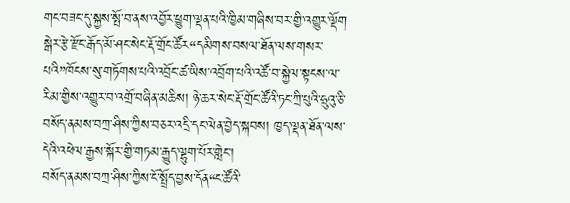གང་བཟང་དུ་སྐྱས་སྤོ་བ་ནས་འབྱོར་ཕྱུག་ལྡན་པའི་ཁྱིམ་གཞིས་བར་གྱི་འགྱུར་ལྡོག
སྒེར་རྩེ་རྫོང་རྒོད་མོ་ཤང་སེང་རྡོ་གྲོང་ཚོར“དམིགས་བསལ་ཐོན་ལས་གསར་པའི”ཁོངས་སུ་གཏོགས་པའི་འབྲོང་ཚ་ཡིས་འབྲོག་པའི་འཚོ་བ་སྐྱེལ་སྟངས་ལ་རིམ་གྱིས་འགྱུར་བ་འགྲོ་བཞིན་མཆིས། ཉེ་ཆར་སེང་རྡོ་གྲོང་ཚོའི་ཏང་ཀྲི་པུའི་ཧྲུའུ་ཅི་བསོད་ནམས་བཀྲ་ཤིས་ཀྱིས་བཅར་འདྲི་དང་ལེན་བྱེད་སྐབས། ཁྱད་ལྡན་ཐོན་ལས་དེའི་འཕེལ་རྒྱས་སྐོར་གྱི་གཏམ་རྒྱུད་ལྷུག་པོར་གླེང་།
བསོད་ནམས་བཀྲ་ཤིས་ཀྱིས་ངོ་སྤྲོད་བྱས་དོན“ང་ཚོའི་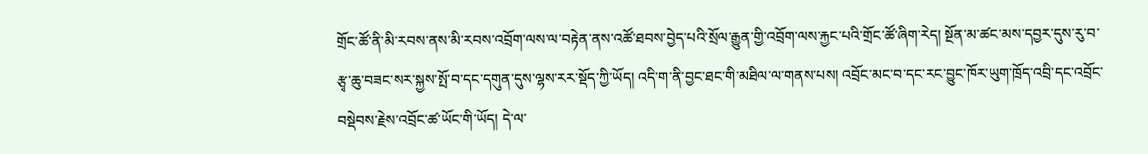གྲོང་ཚོ་ནི་མི་རབས་ནས་མི་རབས་འབྲོག་ལས་ལ་བརྟེན་ནས་འཚོ་ཐབས་བྱེད་པའི་སྲོལ་རྒྱུན་གྱི་འབྲོག་ལས་རྐྱང་པའི་གྲོང་ཚོ་ཞིག་རེད། སྔོན་མ་ཚང་མས་དབྱར་དུས་རུ་བ་རྩྭ་ཆུ་བཟང་སར་སྐྱས་སྤོ་བ་དང་དགུན་དུས་ལྷས་རར་སྡོད་ཀྱི་ཡོད། འདི་ག་ནི་བྱང་ཐང་གི་མཐིལ་ལ་གནས་པས། འབྲོང་མང་བ་དང་རང་བྱུང་ཁོར་ཡུག་ཁྲོད་འབྲི་དང་འབྲོང་བསྡེབས་རྗེས་འབྲོང་ཚ་ཡོང་གི་ཡོད། དེ་ལ་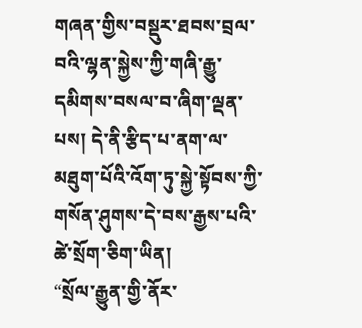གཞན་གྱིས་བསྡུར་ཐབས་བྲལ་བའི་ལྷན་སྐྱེས་ཀྱི་གཞི་རྒྱུ་དམིགས་བསལ་བ་ཞིག་ལྡན་པས། དེ་ནི་རྩིད་པ་ནག་ལ་མཐུག་པོའི་འོག་ཏུ་སྐྱེ་སྟོབས་ཀྱི་གསོན་ཤུགས་དེ་བས་རྒྱས་པའི་ཚེ་སྲོག་ཅིག་ཡིན།
“སྲོལ་རྒྱུན་གྱི་ནོར་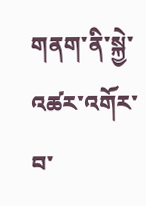གནག་ནི་སྐྱེ་འཚར་འགོར་བ་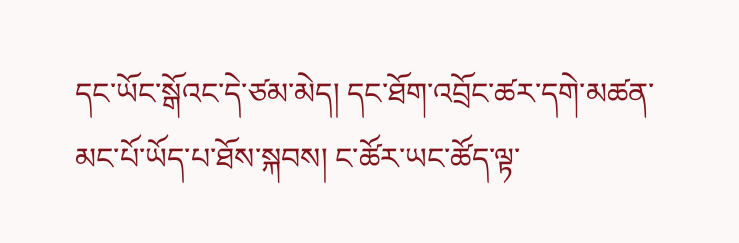དང་ཡོང་སྒོའང་དེ་ཙམ་མེད། དང་ཐོག་འབྲོང་ཚར་དགེ་མཚན་མང་པོ་ཡོད་པ་ཐོས་སྐབས། ང་ཚོར་ཡང་ཚོད་ལྟ་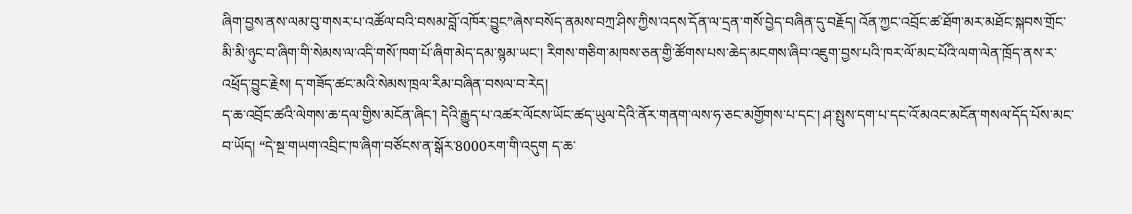ཞིག་བྱས་ནས་ལམ་བུ་གསར་པ་འཚོལ་བའི་བསམ་བློ་འཁོར་བྱུང”ཞེས་བསོད་ནམས་བཀྲ་ཤིས་ཀྱིས་འདས་དོན་ལ་དྲན་གསོ་བྱེད་བཞིན་དུ་བརྗོད། འོན་ཀྱང་འབྲོང་ཚ་ཐོག་མར་མཐོང་སྐབས་གྲོང་མི་མི་ཉུང་བ་ཞིག་གི་སེམས་ལ་འདི་གསོ་ཁག་པོ་ཞིག་མེད་དམ་སྙམ་ཡང་། རིགས་གཅིག་མཁས་ཅན་གྱི་ཚོགས་པས་ཆེད་མངགས་ཞིབ་འཇུག་བྱས་པའི་ཁར་ལོ་མང་པོའི་ལག་ལེན་ཁྲོད་ནས་ར་འཕྲོད་བྱུང་རྗེས། ད་གཟོད་ཚང་མའི་སེམས་ཁྲལ་རིམ་བཞིན་བསལ་བ་རེད།
ད་ཆ་འབྲོང་ཚའི་ལེགས་ཆ་དལ་གྱིས་མངོན་ཞིང་། དེའི་རྒྱུད་པ་འཚར་ལོངས་ཡོང་ཚད་ཡུལ་དེའི་ནོར་གནག་ལས་ཧ་ཅང་མགྱོགས་པ་དང་། ཤ་སྤུས་དག་པ་དང་འོ་མའང་མངོན་གསལ་དོད་པོས་མང་བ་ཡོད། “དེ་སྔ་གཡག་འབྲིང་ཁ་ཞིག་བཙོངས་ན་སྒོར་8000རག་གི་འདུག ད་ཆ་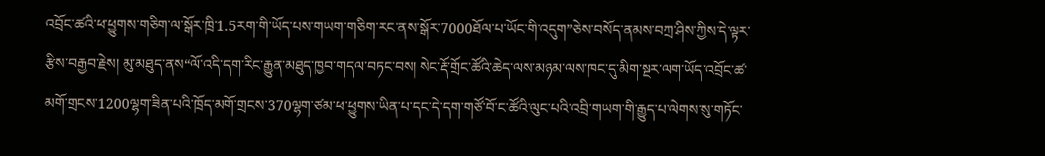འབྲོང་ཚའི་ཕ་ཕྱུགས་གཅིག་ལ་སྒོར་ཁྲི་1.5རག་གི་ཡོད་པས་གཡག་གཅིག་རང་ནས་སྒོར་7000ཐོལ་པ་ཡོང་གི་འདུག”ཅེས་བསོད་ནམས་བཀྲ་ཤིས་ཀྱིས་དེ་ལྟར་རྩིས་བརྒྱབ་རྗེས། མུ་མཐུད་ནས“ལོ་འདི་དག་རིང་རྒྱུན་མཐུད་ཁྱབ་གདལ་བཏང་བས། སེང་རྡོ་གྲོང་ཚོའི་ཆེད་ལས་མཉམ་ལས་ཁང་དུ་མིག་སྔར་ལག་ཡོད་འབྲོང་ཚ་མགོ་གྲངས་1200ལྷག་ཟིན་པའི་ཁྲོད་མགོ་གྲངས་370ལྷག་ཙམ་ཕ་ཕྱུགས་ཡིན་པ་དང་དེ་དག་གཙོ་བོ་ང་ཚོའི་ལུང་པའི་འབྲི་གཡག་གི་རྒྱུད་པ་ལེགས་སུ་གཏོང་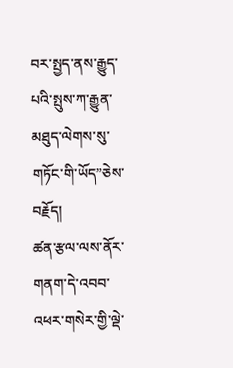བར་སྤྱད་ནས་རྒྱུད་པའི་སྤུས་ཀ་རྒྱུན་མཐུད་ལེགས་སུ་གཏོང་གི་ཡོད”ཅེས་བརྗོད།
ཚན་རྩལ་ལས་ནོར་གནག་དེ་འབབ་འཕར་གསེར་གྱི་ལྡེ་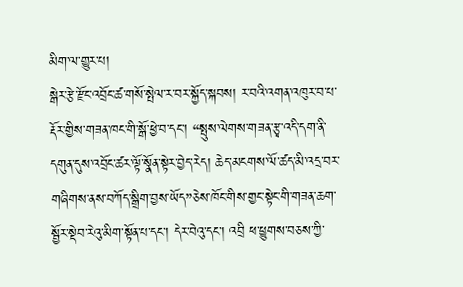མིག་ལ་གྱུར་པ།
སྒེར་རྩེ་རྫོང་འབྲོང་ཚ་གསོ་སྤེལ་ར་བར་སྐྱོད་སྐབས། ར་བའི་འགན་འཁུར་བ་པ་རྡོར་གྱིས་གཟན་ཁང་གི་སྒོ་ཕྱེ་བ་དང་། “སྤུས་ལེགས་གཟན་རྩྭ་འདི་དག་ནི་དགུན་དུས་འབྲོང་ཚར་ལྟོ་སྣོན་སྟེར་བྱེད་རེད། ཆེད་མངགས་ལོ་ཚད་མི་འདྲ་བར་གཞིགས་ནས་བཀོད་སྒྲིག་བྱས་ཡོད”ཅེས་ཁོང་གིས་གྱང་སྟེང་གི་གཟན་ཆག་སྦྱོར་སྡེབ་རེའུ་མིག་སྟོན་པ་དང་། དེར་བེའུ་དང་། འབྲི ཕ་ཕྱུགས་བཅས་ཀྱི་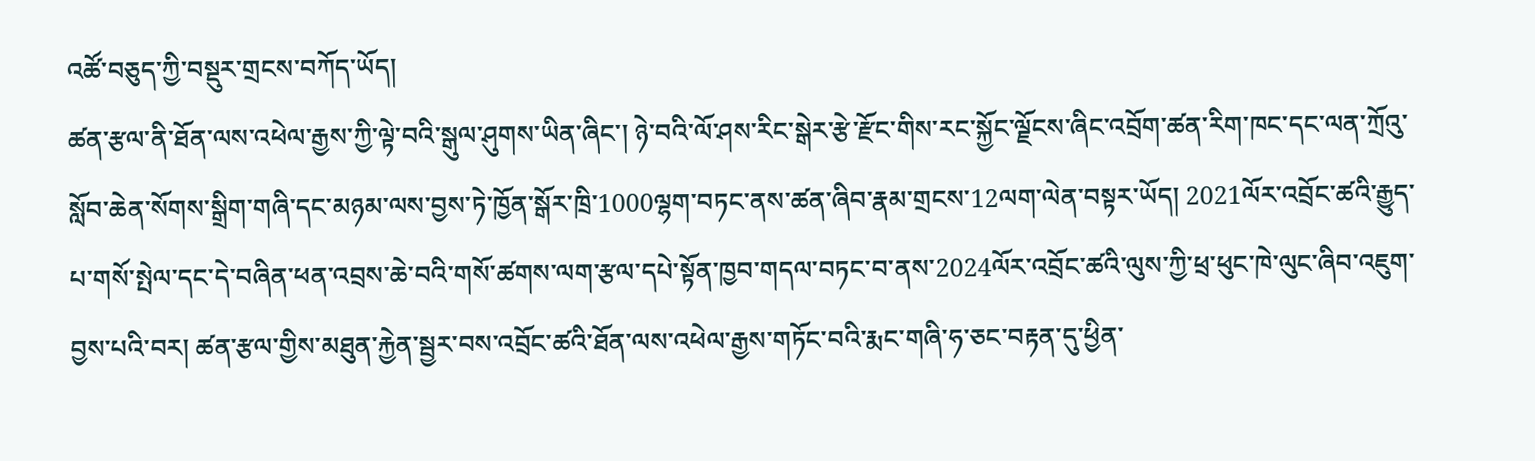འཚོ་བཅུད་ཀྱི་བསྡུར་གྲངས་བཀོད་ཡོད།
ཚན་རྩལ་ནི་ཐོན་ལས་འཕེལ་རྒྱས་ཀྱི་ལྟེ་བའི་སྒུལ་ཤུགས་ཡིན་ཞིང་། ཉེ་བའི་ལོ་ཤས་རིང་སྒེར་རྩེ་རྫོང་གིས་རང་སྐྱོང་ལྗོངས་ཞིང་འབྲོག་ཚན་རིག་ཁང་དང་ལན་ཀྲོའུ་སློབ་ཆེན་སོགས་སྒྲིག་གཞི་དང་མཉམ་ལས་བྱས་ཏེ་ཁྱོན་སྒོར་ཁྲི་1000ལྷག་བཏང་ནས་ཚན་ཞིབ་རྣམ་གྲངས་12ལག་ལེན་བསྟར་ཡོད། 2021ལོར་འབྲོང་ཚའི་རྒྱུད་པ་གསོ་སྤེལ་དང་དེ་བཞིན་ཕན་འབྲས་ཆེ་བའི་གསོ་ཚགས་ལག་རྩལ་དཔེ་སྟོན་ཁྱབ་གདལ་བཏང་བ་ནས་2024ལོར་འབྲོང་ཚའི་ལུས་ཀྱི་ཕྲ་ཕུང་ཁེ་ལུང་ཞིབ་འཇུག་བྱས་པའི་བར། ཚན་རྩལ་གྱིས་མཐུན་རྐྱེན་སྦྱར་བས་འབྲོང་ཚའི་ཐོན་ལས་འཕེལ་རྒྱས་གཏོང་བའི་རྨང་གཞི་ཧ་ཅང་བརྟན་དུ་ཕྱིན་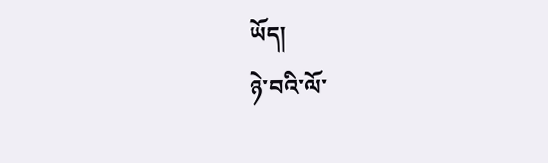ཡོད།
ཉེ་བའི་ལོ་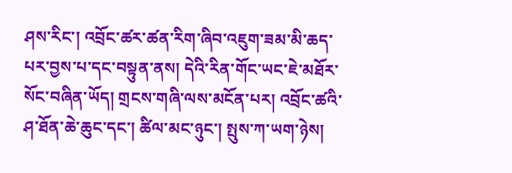ཤས་རིང་། འབྲོང་ཚར་ཚན་རིག་ཞིབ་འཇུག་ཟམ་མི་ཆད་པར་བྱས་པ་དང་བསྟུན་ནས། དེའི་རིན་གོང་ཡང་ཇེ་མཐོར་སོང་བཞིན་ཡོད། གྲངས་གཞི་ལས་མངོན་པར། འབྲོང་ཚའི་ཤ་ཐོན་ཆེ་ཆུང་དང་། ཚིལ་མང་ཉུང་། སྤུས་ཀ་ཡག་ཉེས།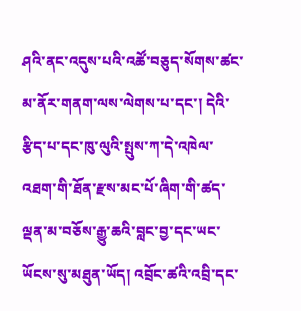ཤའི་ནང་འདུས་པའི་འཚོ་བཅུད་སོགས་ཚང་མ་ནོར་གནག་ལས་ལེགས་པ་དང་། དེའི་རྩིད་པ་དང་ཁུ་ལུའི་སྤུས་ཀ་དེ་འཁེལ་འཐག་གི་ཐོན་རྫས་མང་པོ་ཞིག་གི་ཚད་ལྡན་མ་བཅོས་རྒྱུ་ཆའི་བླང་བྱ་དང་ཡང་ཡོངས་སུ་མཐུན་ཡོད། འབྲོང་ཚའི་འབྲི་དང་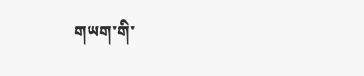གཡག་གི་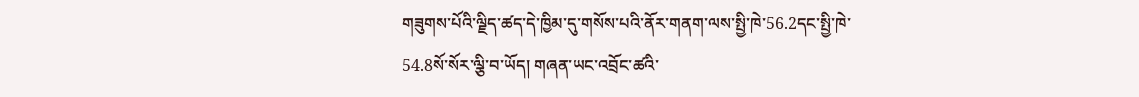གཟུགས་པོའི་ལྗིད་ཚད་དེ་ཁྱིམ་དུ་གསོས་པའི་ནོར་གནག་ལས་སྤྱི་ཁེ་56.2དང་སྤྱི་ཁེ་54.8སོ་སོར་ལྕི་བ་ཡོད། གཞན་ཡང་འབྲོང་ཚའི་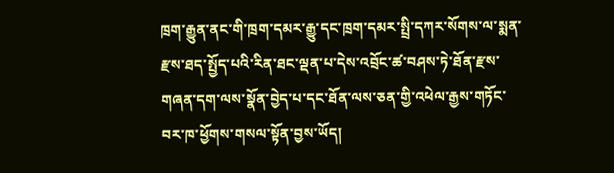ཁྲག་རྒྱུན་ནང་གི་ཁྲག་དམར་རྒྱུ་དང་ཁྲག་དམར་སྤྲི་དཀར་སོགས་ལ་སྨན་རྫས་ཐད་སྤྱོད་པའི་རིན་ཐང་ལྡན་པ་དེས་འབྲོང་ཚ་བཤས་ཏེ་ཐོན་རྫས་གཞན་དག་ལས་སྣོན་བྱེད་པ་དང་ཐོན་ལས་ཅན་གྱི་འཕེལ་རྒྱས་གཏོང་བར་ཁ་ཕྱོགས་གསལ་སྟོན་བྱས་ཡོད།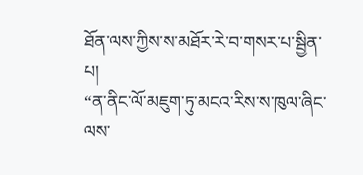ཐོན་ལས་ཀྱིས་ས་མཐོར་རེ་བ་གསར་པ་སྦྱིན་པ།
“ན་ནིང་ལོ་མཇུག་ཏུ་མངའ་རིས་ས་ཁུལ་ཞིང་ལས་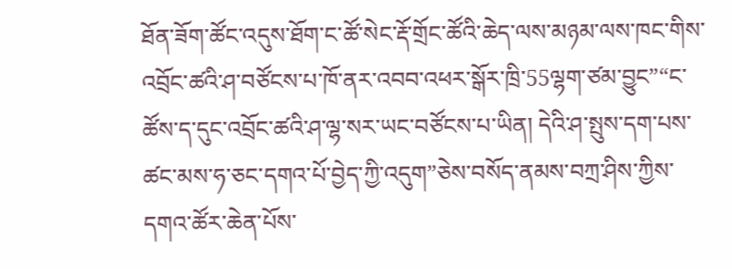ཐོན་ཟོག་ཚོང་འདུས་ཐོག་ང་ཚོ་སེང་རྡོ་གྲོང་ཚོའི་ཆེད་ལས་མཉམ་ལས་ཁང་གིས་འབྲོང་ཚའི་ཤ་བཙོངས་པ་ཁོ་ནར་འབབ་འཕར་སྒོར་ཁྲི་55ལྷག་ཙམ་བྱུང”“ང་ཚོས་ད་དུང་འབྲོང་ཚའི་ཤ་ལྷ་སར་ཡང་བཙོངས་པ་ཡིན། དེའི་ཤ་སྤུས་དག་པས་ཚང་མས་ཧ་ཅང་དགའ་པོ་བྱེད་ཀྱི་འདུག”ཅེས་བསོད་ནམས་བཀྲ་ཤིས་ཀྱིས་དགའ་ཚོར་ཆེན་པོས་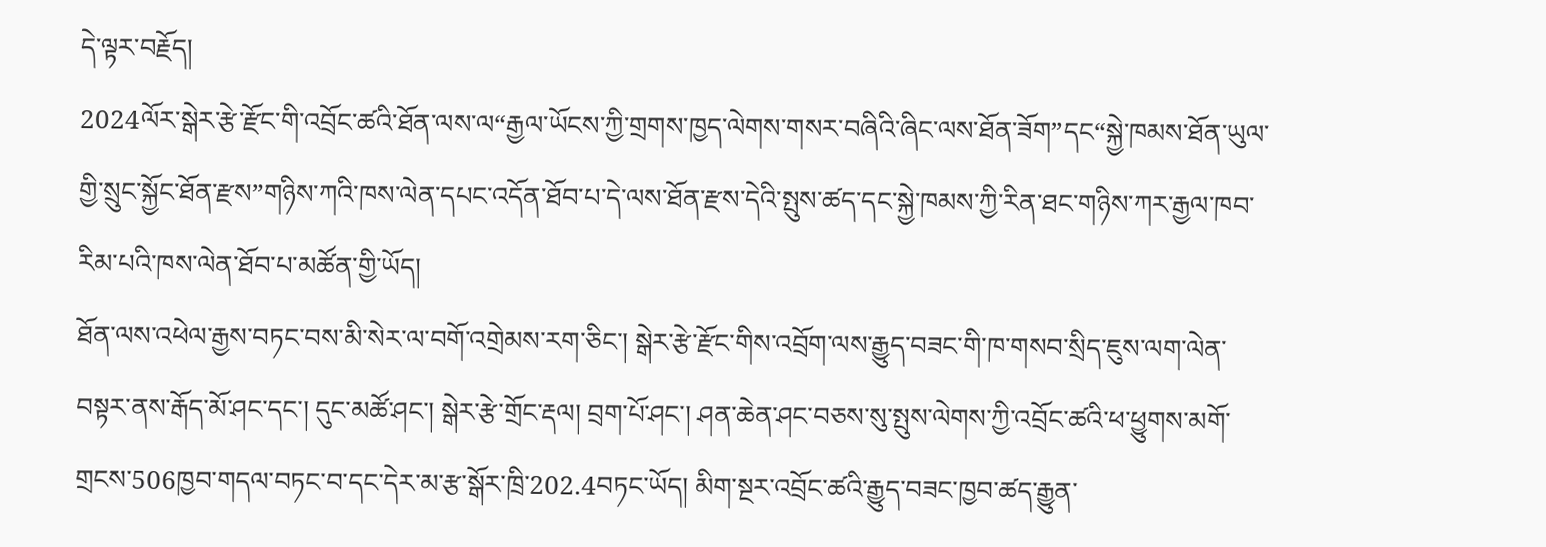དེ་ལྟར་བརྗོད།
2024ལོར་སྒེར་རྩེ་རྫོང་གི་འབྲོང་ཚའི་ཐོན་ལས་ལ“རྒྱལ་ཡོངས་ཀྱི་གྲགས་ཁྱད་ལེགས་གསར་བཞིའི་ཞིང་ལས་ཐོན་ཟོག”དང“སྐྱེ་ཁམས་ཐོན་ཡུལ་གྱི་སྲུང་སྐྱོང་ཐོན་རྫས”གཉིས་ཀའི་ཁས་ལེན་དཔང་འདོན་ཐོབ་པ་དེ་ལས་ཐོན་རྫས་དེའི་སྤུས་ཚད་དང་སྐྱེ་ཁམས་ཀྱི་རིན་ཐང་གཉིས་ཀར་རྒྱལ་ཁབ་རིམ་པའི་ཁས་ལེན་ཐོབ་པ་མཚོན་གྱི་ཡོད།
ཐོན་ལས་འཕེལ་རྒྱས་བཏང་བས་མི་སེར་ལ་བགོ་འགྲེམས་རག་ཅིང་། སྒེར་རྩེ་རྫོང་གིས་འབྲོག་ལས་རྒྱུད་བཟང་གི་ཁ་གསབ་སྲིད་ཇུས་ལག་ལེན་བསྟར་ནས་རྒོད་མོ་ཤང་དང་། དུང་མཚོ་ཤང་། སྒེར་རྩེ་གྲོང་རྡལ། བྲག་པོ་ཤང་། ཤན་ཆེན་ཤང་བཅས་སུ་སྤུས་ལེགས་ཀྱི་འབྲོང་ཚའི་ཕ་ཕྱུགས་མགོ་གྲངས་506ཁྱབ་གདལ་བཏང་བ་དང་དེར་མ་རྩ་སྒོར་ཁྲི་202.4བཏང་ཡོད། མིག་སྔར་འབྲོང་ཚའི་རྒྱུད་བཟང་ཁྱབ་ཚད་རྒྱུན་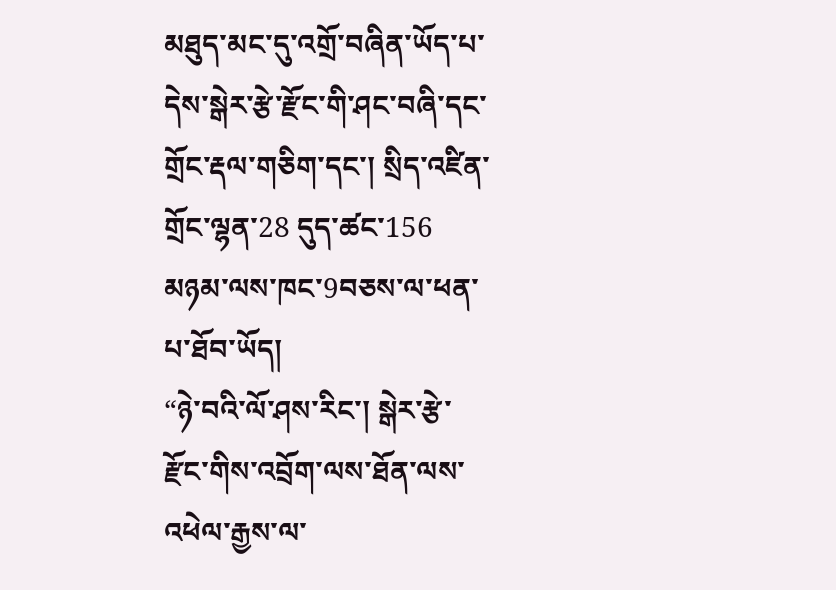མཐུད་མང་དུ་འགྲོ་བཞིན་ཡོད་པ་དེས་སྒེར་རྩེ་རྫོང་གི་ཤང་བཞི་དང་གྲོང་རྡལ་གཅིག་དང་། སྲིད་འཛིན་གྲོང་ལྷན་28 དུད་ཚང་156 མཉམ་ལས་ཁང་9བཅས་ལ་ཕན་པ་ཐོབ་ཡོད།
“ཉེ་བའི་ལོ་ཤས་རིང་། སྒེར་རྩེ་རྫོང་གིས་འབྲོག་ལས་ཐོན་ལས་འཕེལ་རྒྱས་ལ་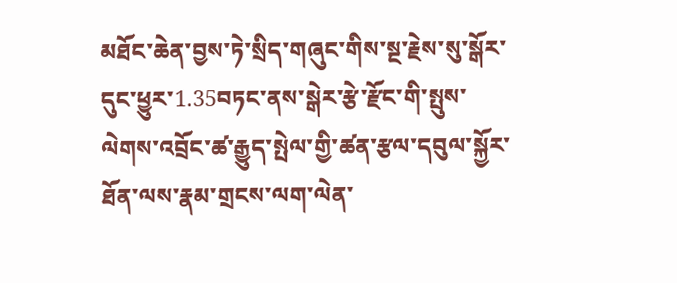མཐོང་ཆེན་བྱས་ཏེ་སྲིད་གཞུང་གིས་སྔ་རྗེས་སུ་སྒོར་དུང་ཕྱུར་1.35བཏང་ནས་སྒེར་རྩེ་རྫོང་གི་སྤུས་ལེགས་འབྲོང་ཚ་རྒྱུད་སྤེལ་གྱི་ཚན་རྩལ་དབུལ་སྐྱོར་ཐོན་ལས་རྣམ་གྲངས་ལག་ལེན་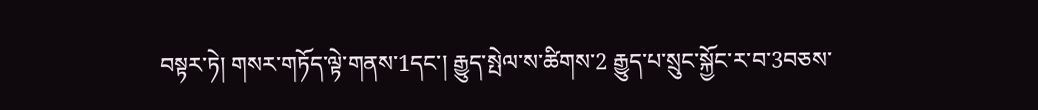བསྟར་ཏེ། གསར་གཏོད་ལྟེ་གནས་1དང་། རྒྱུད་སྤེལ་ས་ཚིགས་2 རྒྱུད་པ་སྲུང་སྐྱོང་ར་བ་3བཅས་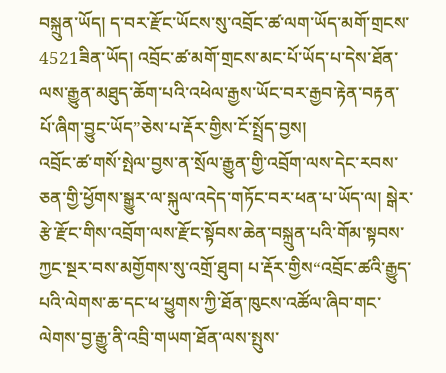བསྐྲུན་ཡོད། ད་བར་རྫོང་ཡོངས་སུ་འབྲོང་ཚ་ལག་ཡོད་མགོ་གྲངས་4521ཟིན་ཡོད། འབྲོང་ཚ་མགོ་གྲངས་མང་པོ་ཡོད་པ་དེས་ཐོན་ལས་རྒྱུན་མཐུད་ཆོག་པའི་འཕེལ་རྒྱས་ཡོང་བར་རྒྱབ་རྟེན་བརྟན་པོ་ཞིག་བྱུང་ཡོད”ཅེས་པ་རྡོར་གྱིས་ངོ་སྤྲོད་བྱས།
འབྲོང་ཚ་གསོ་སྤེལ་བྱས་ན་སྲོལ་རྒྱུན་གྱི་འབྲོག་ལས་དེང་རབས་ཅན་གྱི་ཕྱོགས་སྒྱུར་ལ་སྐུལ་འདེད་གཏོང་བར་ཕན་པ་ཡོད་ལ། སྒེར་རྩེ་རྫོང་གིས་འབྲོག་ལས་རྫོང་སྟོབས་ཆེན་བསྐྲུན་པའི་གོམ་སྟབས་ཀྱང་སྔར་བས་མགྱོགས་སུ་འགྲོ་ཐུབ། པ་རྡོར་གྱིས“འབྲོང་ཚའི་རྒྱུད་པའི་ལེགས་ཆ་དང་ཕ་ཕྱུགས་ཀྱི་ཐོན་ཁུངས་འཚོལ་ཞིབ་གང་ལེགས་བྱ་རྒྱུ་ནི་འབྲི་གཡག་ཐོན་ལས་སྤུས་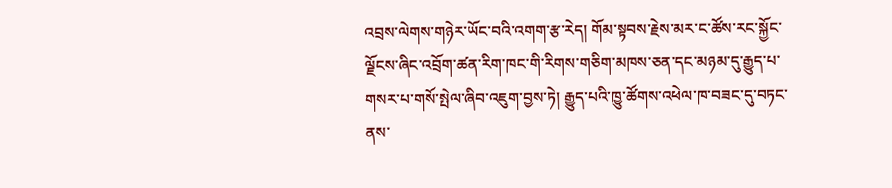འབྲས་ལེགས་གཉེར་ཡོང་བའི་འགག་རྩ་རེད། གོམ་སྟབས་རྗེས་མར་ང་ཚོས་རང་སྐྱོང་ལྗོངས་ཞིང་འབྲོག་ཚན་རིག་ཁང་གི་རིགས་གཅིག་མཁས་ཅན་དང་མཉམ་དུ་རྒྱུད་པ་གསར་པ་གསོ་སྤེལ་ཞིབ་འཇུག་བྱས་ཏེ། རྒྱུད་པའི་ཁྱུ་ཚོགས་འཕེལ་ཁ་བཟང་དུ་བཏང་ནས་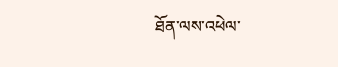ཐོན་ལས་འཕེལ་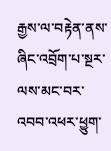རྒྱས་ལ་བརྟེན་ནས་ཞིང་འབྲོག་པ་སྔར་ལས་མང་བར་འབབ་འཕར་ཕྱུག་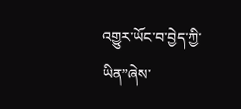འགྱུར་ཡོང་བ་བྱེད་ཀྱི་ཡིན”ཞེས་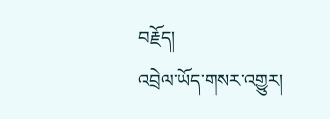བརྗོད།
འབྲེལ་ཡོད་གསར་འགྱུར།